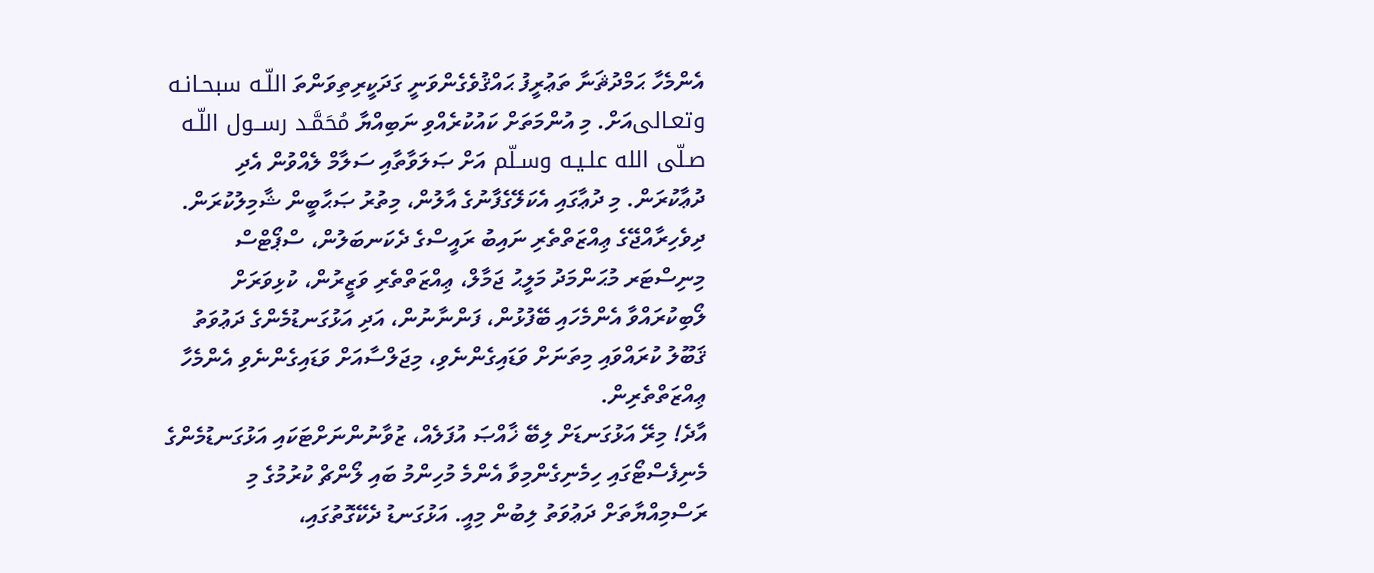އެންމެހާ ޙަމްދުޘަނާ ތަޢުރީފު ޙައްޤުވެގެންވަނީ ގަދަކީރިތިވަންތަ اللّـه سبحـانـه وتعـالىއަށް. މި އުންމަތަށް ކައުކުރެއްވި ނަބިއްޔާ مُحَمَّـد رســول اللّـه صـلّى الله علـيـه وسـلّم އަށް ޞަލަވާތާއި ސަލާމް ލެއްވުން އެދި ދުޢާކުރަން. މި ދުޢާގައި އެކަލޭގެފާނުގެ އާލުން، މިތުރު ޞަޙާބީން ޝާމިލުކުރަން.
ދިވެހިރާއްޖޭގެ ޢިއްޒަތްތެރި ނައިބު ރައީސްގެ ދެކަނބަލުން، ސްޕޯޓްސް މިނިސްޓަރ މުޙަންމަދު މަލީޙު ޖަމާލް، ޢިއްޒަތްތެރި ވަޒީރުން، ކުޅިވަރަށް ލޯބިކުރައްވާ އެންމެހައި ބޭފުޅުން، ފަންނާނުން، އަދި އަޅުގަނޑުމެންގެ ދަޢުވަތު ޤަބޫލު ކުރައްވައި މިތަނަށް ވަޑައިގެންނެވި، މިޖަލްސާއަށް ވަޑައިގެންނެވި އެންމެހާ ޢިއްޒަތްތެރިން.
އާދެ! މިރޭ އަޅުގަނޑަށް ލިބޭ ޚާއްޞަ އުފަލެއް، ޒުވާނުންނަށްޓަކައި އަޅުގަނޑުމެންގެ މެނިފެސްޓޯގައި ހިމެނިގެންމިވާ އެންމެ މުހިންމު ބައި ލޯންޗް ކުރުމުގެ މި ރަސްމިއްޔާތަށް ދަޢުވަތު ލިބުން މިއީ. އަޅުގަނޑު ދެކޭގޮތުގައި،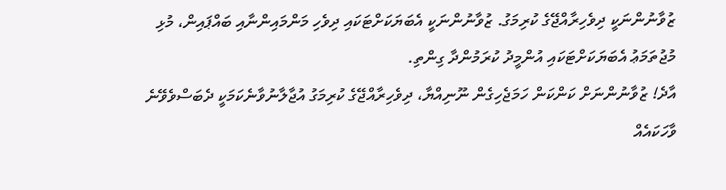ޒުވާނުންނަކީ ދިވެހިރާއްޖޭގެ ކުރިމަގު. ޒުވާނުންނަކީ އެބަޔަކަށްޓަކައި ދިވެހި މަންމައިންނާއި ބައްޕައިން، މުޅި މުޖުތަމަޢު އެބަޔަކަށްޓަކައި އުންމީދު ކުރަމުންދާ ގިންތި.
އާދެ! ޒުވާނުންނަށް ކަންކަން ހަމަޖެހިގެން ނޫނިއްޔާ، ދިވެހިރާއްޖޭގެ ކުރިމަގު އުޖާލާނުވާނެކަމަކީ ދެބަސްވެވޭނެ ވާހަކައެއް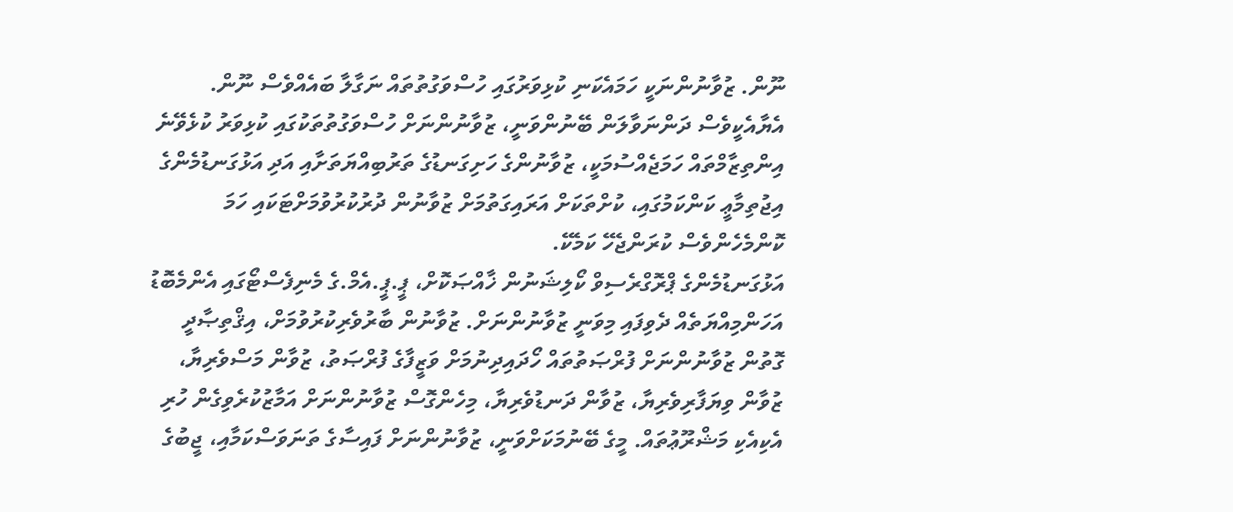ނޫން. ޒުވާނުންނަކީ ހަމައެކަނި ކުޅިވަރުގައި ހުސްވަގުތުތައް ނަގާލާ ބައެއްވެސް ނޫން. އެޔާއެކީވެސް ދަންނަވާލަން ބޭނުންވަނީ، ޒުވާނުންނަށް ހުސްވަގުތުތަކުގައި ކުޅިވަރު ކުޅެވޭނެ އިންތިޒާމްތައް ހަމަޖެއްސުމަކީ، ޒުވާނުންގެ ހަށިގަނޑުގެ ތަރުބިއްޔަތަށާއި އަދި އަޅުގަނޑުމެންގެ އިޖުތިމާޢީ ކަންކަމުގައި، ކުށްތަކަށް އަރައިގަތުމަށް ޒުވާނުން ދުރުކުރުވުމަށްޓަކައި ހަމަ ކޮންމެހެންވެސް ކުރަންޖެހޭ ކަމެކޭ.
އަޅުގަނޑުމެންގެ ޕްރޮގްރެސިވް ކޯލިޝަނުން ޚާއްޞަކޮށް، ޕީ.ޕީ.އެމް.ގެ މެނިފެސްޓޯގައި އެންމެބޮޑު އަހަންމިއްޔަތެއް ދެވިފައި މިވަނީ ޒުވާނުންނަށް. ޒުވާނުން ބާރުވެރިކުރުވުމަށް، އިޤްތިޞާދީ ގޮތުން ޒުވާނުންނަށް ފުރްޞަތުތައް ހޯދައިދިނުމަށް ވަޒީފާގެ ފުރްޞަތު، ޒުވާން މަސްވެރިޔާ، ޒުވާން ވިޔަފާރިވެރިޔާ، ޒުވާން ދަނޑުވެރިޔާ، މިހެންގޮސް ޒުވާނުންނަށް އަމާޒުކުރެވިގެން ހުރި އެކިއެކި މަޝްރޫޢުތައް. މީގެ ބޭނުމަކަށްވަނީ، ޒުވާނުންނަށް ފައިސާގެ ތަނަވަސްކަމާއި، ޖީބުގެ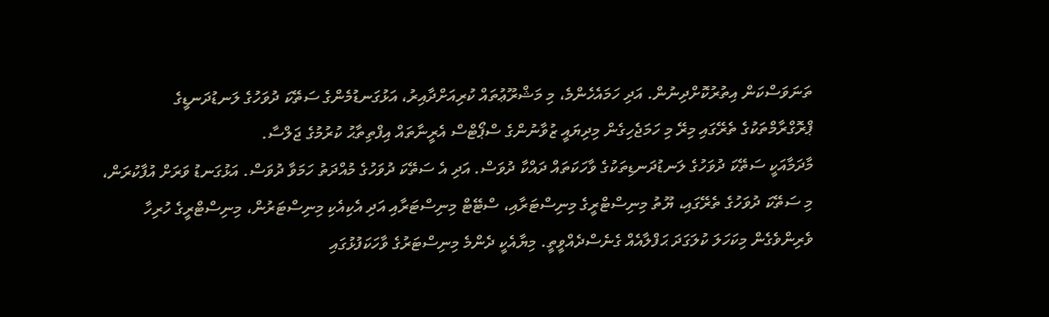ތަނަވަސްކަން އިތުރުކޮށްދިނުން. އަދި ހަމައެހެންމެ، މި މަޝްރޫޢުތައް ކުރިއަށްދާއިރު، އަޅުގަނޑުމެންގެ ސަތޭކަ ދުވަހުގެ ލަނޑުދަނޑީގެ ޕްރޮގްރާމްތަކުގެ ތެރޭގައި މިރޭ މި ހަމަޖެހިގެން މިދިޔައީ ޒުވާނުންގެ ސްޕޯޓްސް އެރީނާތައް އިފްތިތާޙު ކުރުމުގެ ޖަލްސާ.
މާދަމާއަކީ ސަތޭކަ ދުވަހުގެ ލަނޑުދަނޑިތަކުގެ ވާހަކަތައް ދައްކާ ދުވަސް. އަދި އެ ސަތޭކަ ދުވަހުގެ މުއްދަތު ހަމަވާ ދުވަސް. އަޅުގަނޑު ވަރަށް އުފާކުރަން، މި ސަތޭކަ ދުވަހުގެ ތެރޭގައި، ޔޫތު މިނިސްޓްރީގެ މިނިސްޓަރާއި، ސްޓޭޓް މިނިސްޓަރާއި އަދި އެކިއެކި މިނިސްޓަރުން، މިނިސްޓްރީގެ ހުރިހާ ވެރިންވެގެން މިކަހަލަ ކުލަގަދަ ޙަފްލާއެއް ގެނެސްދެއްވީތީ. މިޔާއެކީ ދެންމެ މިނިސްޓަރުގެ ވާހަކަފުޅުގައި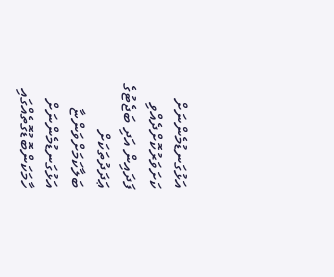އަޅުގަނޑުމެންނަށް ކަށަވަރުކޮށްދެއްވި ފަދައިން އަދި ބަޖެޓުގެ ޢަދަދުތަކަށް ބަލާކަމަށްވަންޏާ އަޅުގަނޑުމެންނަށް ހާމަކަންބޮޑުގޮތެއްގައި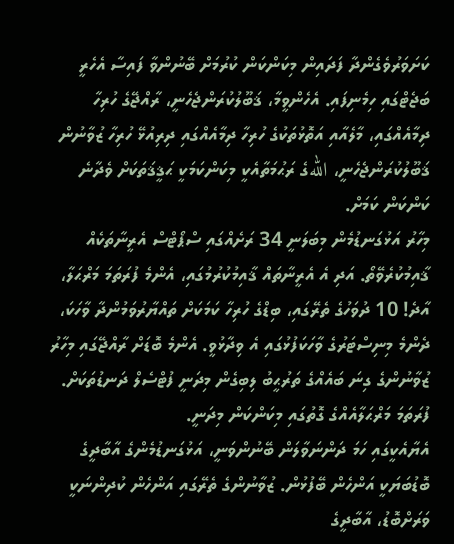ކަށަވަރުވެގެންދާ ފަދައިން މިކަންކަން ކުރުމަށް ބޭނުންވާ ފައިސާ އެހެރީ ބަޖެޓްގައި ހިމެނިފައި. އެހެންވީމާ، ޤަބޫލުކުރަންޖެހެނީ، ރާއްޖޭގެ ހުރިހާ ދިމާއެއްގައި، މާލެއާއި އަތޮޅުތަކުގެ ހުރިހާ ދިމާއެއްގައި ދިރިއުޅޭ ހުރިހާ ޒުވާނުން ޤަބޫލުކުރަންޖެހެނީ، اللهގެ ރަޙުމަތާއެކީ މިކަންކަމަކީ ޙަޤީޤަތަކަށް ވެދާނެ ކަންކަން ކަމަށް.
މިހާރު އަޅުގަނޑުމެން މިބަލަނީ 34 ރަށެއްގައި ސްޕޯޓްސް އެރީނާތަކެއް ޤާއިމުކުރެވޭތޯ. އަދި އެ އެރީނާތައް ޤާއިމުކުރުމުގައި، އެންމެ ފުރަތަމަ މަރްޙަލާ، އާދެ! 10 ދުވަހުގެ ތެރޭގައި، ބިޑްގެ ހުރިހާ ކަމަކަށް ތައްޔާރުވަމުންދާ ވާހަކަ، ދެންމެ މިނިސްޓަރުގެ ވާހަކަފުޅުގައި އެ ވިދާޅުވީ. އެންމެ ބޮޑަށް ރާއްޖޭގައި މިހާރު ޒުވާނުންގެ ގިނަ ބައެއްގެ ތަރުޙީބު ލިބިގެން މިދަނީ ފުޓްސެލް ދަނޑުތަކަށް. ފުރަތަމަ މަރްޙަލާއެއްގެ ގޮތުގައި މިކަންކަން މިދަނީ.
އެޔާއެކީގައި ހަމަ ދަންނަވާލަން ބޭނުންވަނީ، އަޅުގަނޑުމެންގެ އާބާދީގެ ބޮޑުބަޔަކީ އަންހެން ބޭފުޅުން. ޒުވާނުންގެ ތެރޭގައި އަންހެން ކުދިންނަކީ ވަރަށްބޮޑު، އާބާދީގެ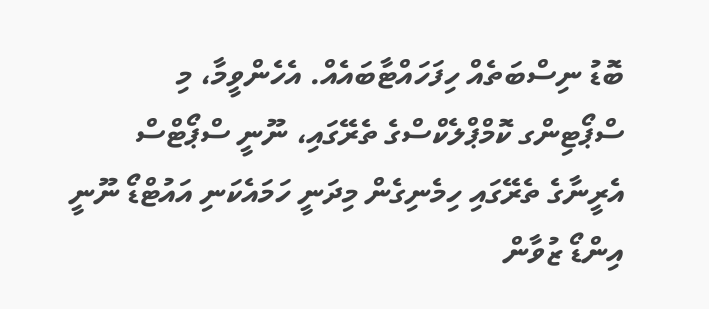ބޮޑު ނިސްބަތެއް ހިފަހައްޓާބައެއް. އެހެންވީމާ، މި ސްޕޯޓިންގ ކޮމްޕްލެކްސްގެ ތެރޭގައި، ނޫނީ ސްޕޯޓްސް އެރީނާގެ ތެރޭގައި ހިމެނިގެން މިދަނީ ހަމައެކަނި އައުޓްޑޯ ނޫނީ އިންޑޯ ޒުވާން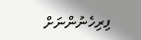ފިރިހެނުންނަށް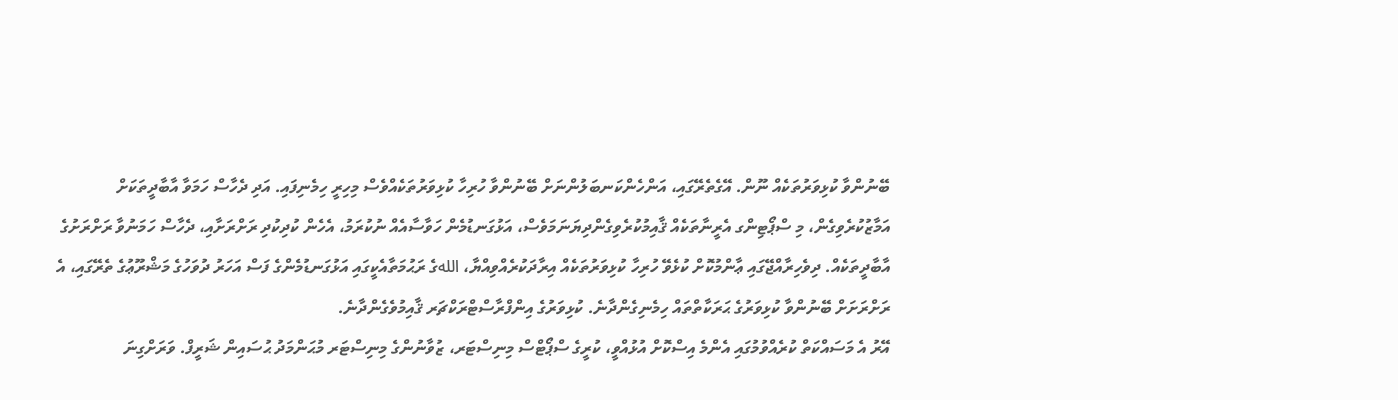ބޭނުންވާ ކުޅިވަރުތަކެއް ނޫން. އޭގެތެރޭގައި، އަންހެންކަނބަލުންނަށް ބޭނުންވާ ހުރިހާ ކުޅިވަރުތަކެއްވެސް މިހިރީ ހިމެނިފައި. އަދި ދެހާސް ހަމަވާ އާބާދީތަކަށް އަމާޒުކުރެވިގެން، މި ސްޕޯޓިންގ އެރީނާތަކެއް ޤާއިމުކުރެވިގެންދިޔަނަމަވެސް، އަޅުގަނޑުމެން ހަވާސާއެއް ނުކުރަމު، އެހެން ކުދިކުދި ރަށްރަށާއި، ދެހާސް ހަމަނުވާ ރަށްރަށުގެ އާބާދީތަކެއް. ދިވެހިރާއްޖޭގައި ޢާންމުކޮށް ކުޅެވޭ ހުރިހާ ކުޅިވަރުތަކެއް އިރާދަކުރެއްވިއްޔާ، اللهގެ ރަޙުމަތާއެކީގައި އަޅުގަނޑުމެންގެ ފަސް އަހަރު ދުވަހުގެ މަޝްރޫޢުގެ ތެރޭގައި، އެ ރަށްރަށަށް ބޭނުންވާ ކުޅިވަރުގެ ޙަރަކާތްތައް ހިމެނިގެންދާނެ. ކުޅިވަރުގެ އިންފްރާސްޓްރަކްޗަރ ޤާއިމުވެގެންދާނެ.
އޭރު އެ މަސައްކަތް ކުރެއްވުމުގައި އެންމެ އިސްކޮށް އުޅުއްވީ، ކުރީގެ ސްޕޯޓްސް މިނިސްޓަރ، ޒުވާނުންގެ މިނިސްޓަރ މުޙަންމަދު ޙުސައިން ޝަރީފް. ވަރަށްގިނަ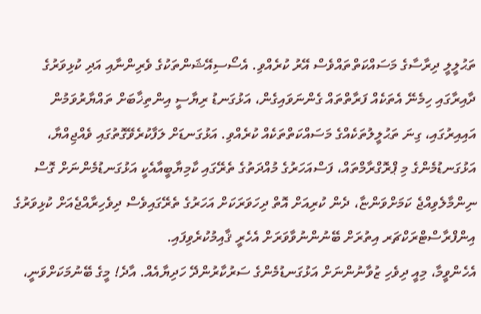ތަޙުލީލީ ދިރާސާގެ މަސައްކަތްތައްވެސް އޭރު ކުރެއްވި. އެސޯސިއޭޝަންތަކުގެ ވެރިންނާއި އަދި ކުޅިވަރުގެ ދާއިރާގައި ހިމެނޭ އެތަކެއް ފަރާތްތައް ގެންނަވައިގެން، އަޅުގަނޑު ރިޔާސީ އިންތިޚާބަށް ތައްޔާރުވަމުން އައިއިރުގައި، ގިނަ ތަޙުލީލުތަކެއްގެ މަސައްކަތްތަކެއް ކުރެއްވި. އަޅުގަނޑަށް ލަފާކުރެވޭގޮތުގައި ވެއްޖިއްޔާ، އަޅުގަނޑުމެންގެ މި ޕްރޮގްރާމްތައް، ފަސްއަހަރުގެ މުއްދަތުގެ ތެރޭގައި ކާމިޔާބީއާއެކީ އަޅުގަނޑުމެންނަށް ގޮސް ނިންމާލެވިއްޖެ ކަމަށްވަންޏާ، ދެން ކުރިއަށް އޮތް ދިހަވަރަކަށް އަހަރުގެ ތެރޭގައިވެސް ދިވެހިރާއްޖެއަށް ކުޅިވަރުގެ އިންފްރާސްޓްރަކްޗަރ އިތުރަށް ބޭނުންނުވާވަރަށް އެހެރީ ޤާއިމުކުރެވިފައި.
އެހެންވީމާ، މިއީ ދިވެހި ޒުވާނުންނަށް އަޅުގަނޑުމެންގެ ސަރުކާރުންދޭ ހަދިޔާއެއް. އާދެ! މީގެ ބޭނުމަކަށްވަނީ،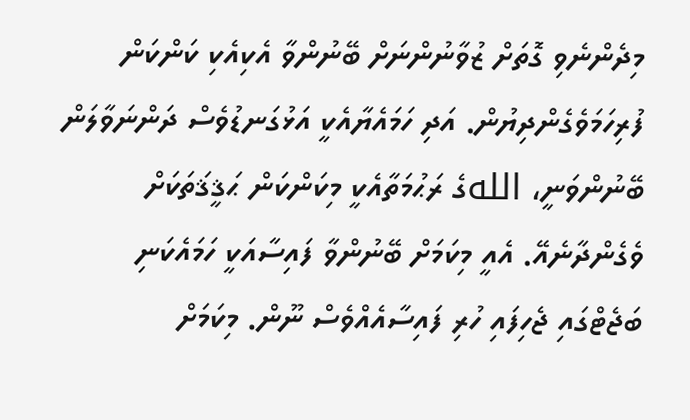މިދެންނެވި ގޮތަށް ޒުވާނުންނަށް ބޭނުންވާ އެކިއެކި ކަންކަން ފުރިހަމަވެގެންދިޔުން. އަދި ހަމައެޔާއެކީ އަޅުގަނޑުވެސް ދަންނަވާލަން ބޭނުންވަނީ، اللهގެ ރަޙުމަތާއެކީ މިކަންކަން ޙަޤީޤަތަކަށް ވެގެންދާނެއޭ. އެއީ މިކަމަށް ބޭނުންވާ ފައިސާއަކީ ހަމައެކަނި ބަޖެޓްގައި ޖެހިފައި ހުރި ފައިސާއެއްވެސް ނޫން. މިކަމަށް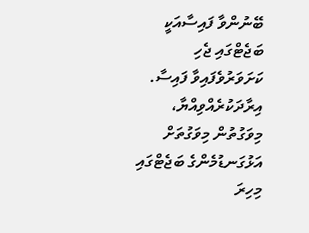ބޭނުންވާ ފައިސާއަކީ ބަޖެޓްގައި ޖެހި ކަށަވަރުވެފައިވާ ފައިސާ. އިރާދަކުރެއްވިއްޔާ، މިވަގުތުން މިވަގުތަށް އަޅުގަނޑުމެންގެ ބަޖެޓްގައި މިހިރަ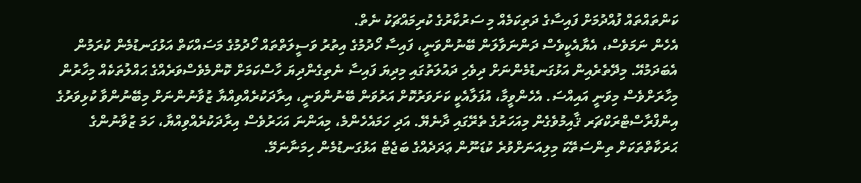ކަންތައްތައް ފުއްދުމަށް ފައިސާގެ ދަތިކަމެއް މި ސަރުކާރުގެ ކުރިމައްޗަކު ނެތް.
އެހެން ނަމަވެސް، އެޔާއެކީވެސް ދަންނަވާލަން ބޭނުންވަނީ، ފައިސާ ހޯދުމުގެ އިތުރު ވަސީލަތްތައް ހޯދުމުގެ މަސައްކަތް އަޅުގަނޑުމެން ކުރަމުން އެބަދަމުއޭ. މިދޭތެރެއިން އަޅުގަނޑުމެންނަށް ދިވެހި ދައުލަތުގައި މިދިޔަ ފައިސާ ނެތިގެންދިޔަ ހާސްކަމަށް ކޮންމެވެސްވަރެއްގެ ޙައްލުތަކެއް މިހާރުން މިހާރަށްވެސް މިވަނީ އައިއްސަ. އެހެންވީމާ، އުފަލާއެކީ ކަށަވަރުކޮށް އަރުވަން ބޭނުންވަނީ، އިރާދަކުރެއްވިއްޔާ ޒުވާނުންނަށް މިބޭނުންވާ ކުޅިވަރުގެ އިންފްރާސްޓްރަކްޗަރ ޤާއިމުވެގެން މިއަހަރުގެ ތެރޭގައި ދާނެޔޭ. އަދި ހަމައެހެންމެ، މިއަންނަ އަހަރުވެސް އިރާދަކުރެއްވިއްޔާ، ހަމަ ޒުވާނުންގެ ޙަރަކާތްތަކަށް ތިންސަތޭކަ މިލިއަނަށްވުރެ ކުޑަނޫން ޢަދަދެއްގެ ބަޖެޓް އަޅުގަނޑުމެން ހިމަނާނަމޭ.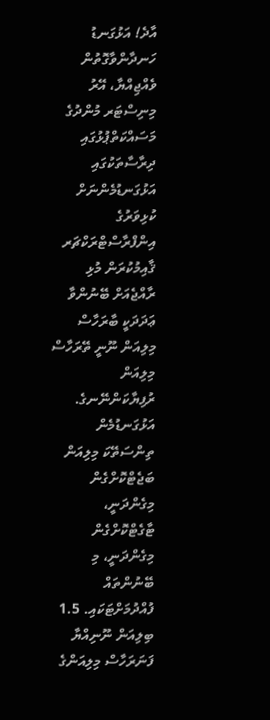އާދެ! އަޅުގަނޑު ހަނދާންވާގޮތުން ވެއްޖިއްޔާ، އޭރު މިނިސްޓަރ މުންދުގެ މަސައްކަތްޕުޅުގައި ދިރާސާތަކުގައި އަޅުގަނޑުމެންނަށް ކުޅިވަރުގެ އިންފްރާސްޓްރަކްޗަރ ޤާއިމުކުރަން މުޅި ރާއްޖެއަށް ބޭނުންވާ ޢަދަދަކީ ބާރަހާސް މިލިއަން ނޫނީ ތޭރަހާސް މިލިއަން ރުފިޔާކަންނޭނގެ. އަޅުގަނޑުމެން ތިންސަތޭކަ މިލިއަން ބަޖެޓްކޮށްގެން މިގެންދަނީ، ޓާގެޓްކޮށްގެން މިގެންދަނީ، މި ބޭނުންތައް ފުއްދުމަށްޓަކައި. 1.5 ބިލިއަން ނޫނިއްޔާ ފަނަރަހާސް މިލިއަންގެ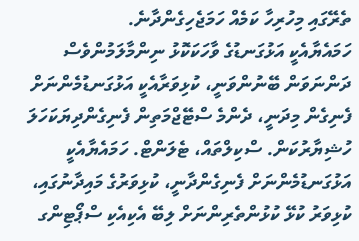ތެރޭގައި މިހުރިހާ ކަމެއް ހަމަޖެހިގެންދާނެ.
ހަމައެޔާއެކީ އަޅުގަނޑުގެ ވާހަކަކޮޅު ނިންމާލަމުންވެސް ދަންނަވަން ބޭނުންވަނީ، ކުޅިވަރާއެކީ އަޅުގަނޑުމެންނަށް ފެނިގެން މިދަނީ، ދެންމެ ސްޓޭޖްމަތިން ފެނިގެންދިޔަކަހަލަ ހުޝިޔާރުކަން. ސްކިލްތައް، ޓެލަންޓް. ހަމައެޔާއެކީ އަޅުގަނޑުމެންނަށް ފެނިގެންދާނީ، ކުޅިވަރުގެ މައިދާނުގައި، ކުޅިވަރު ކުޅޭ ކުޅުންތެރިންނަށް ލިބޭ އެކިއެކި ސްޕޯޓިންގ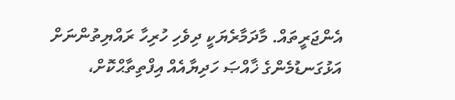އެންޖަރީތައް. މާދަމާރެޔަކީ ދިވެހި ހުރިހާ ރައްޔިތުންނަށް އަޅުގަނޑުމެންގެ ޚާއްޞަ ހަދިޔާއެއް އިފްތިތާޙްކޮށް،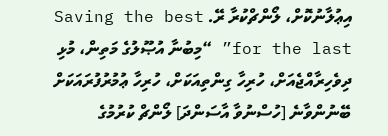އިޢުލާނުކޮށް، ލޯންޗްކުރާ ރޭ. Saving the best for the last” “މިބުނާ އުޞޫލުގެ މަތިން، މުޅި ދިވެހިރާއްޖެއަށް، ހުރިހާ ގިންތިއަކަށް، ހުރިހާ ޢުމުރުފުރައަކަށް ބޭނުންވާނެ [ހުސްނުވާ އާސަންދަ] ލޯންޗް ކުރުމުގެ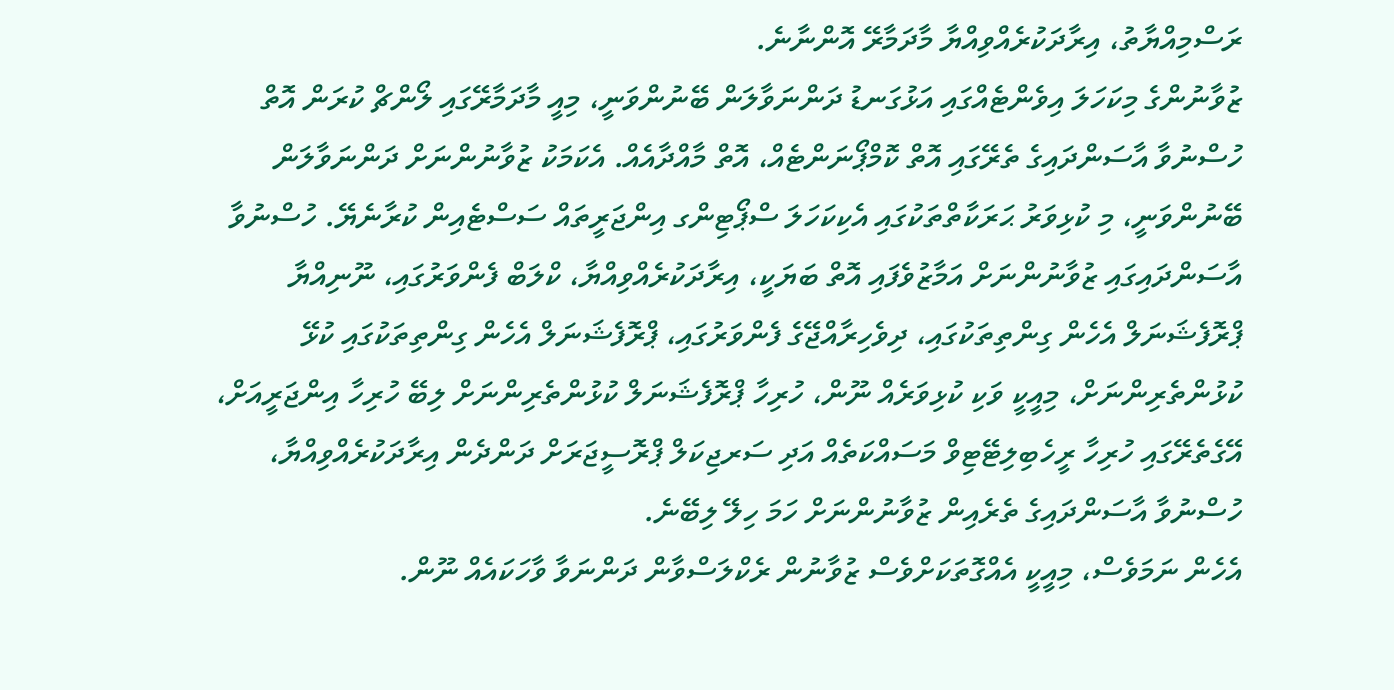ރަސްމިއްޔާތު، އިރާދަކުރެއްވިއްޔާ މާދަމާރޭ އޮންނާނެ.
ޒުވާނުންގެ މިކަހަލަ އިވެންޓެއްގައި އަޅުގަނޑު ދަންނަވާލަން ބޭނުންވަނީ، މިއީ މާދަމާރޭގައި ލޯންޗް ކުރަން އޮތް ހުސްނުވާ އާސަންދައިގެ ތެރޭގައި އޮތް ކޮމްޕޯނަންޓެއް، އޮތް މާއްދާއެއް. އެކަމަކު ޒުވާނުންނަށް ދަންނަވާލަން ބޭނުންވަނީ، މި ކުޅިވަރު ޙަރަކާތްތަކުގައި އެކިކަހަލަ ސްޕޯޓިންގ އިންޖަރީތައް ސަސްޓެއިން ކުރާނެޔޭ. ހުސްނުވާ އާސަންދައިގައި ޒުވާނުންނަށް އަމާޒުވެފައި އޮތް ބަޔަކީ، އިރާދަކުރެއްވިއްޔާ، ކްލަބް ފެންވަރުގައި، ނޫނިއްޔާ ޕްރޮފެޝަނަލް އެހެން ގިންތިތަކުގައި، ދިވެހިރާއްޖޭގެ ފެންވަރުގައި، ޕްރޮފެޝަނަލް އެހެން ގިންތިތަކުގައި ކުޅޭ ކުޅުންތެރިންނަށް، މިއީކީ ވަކި ކުޅިވަރެއް ނޫން، ހުރިހާ ޕްރޮފެޝަނަލް ކުޅުންތެރިންނަށް ލިބޭ ހުރިހާ އިންޖަރީއަށް، އޭގެތެރޭގައި ހުރިހާ ރީހެބިލިޓޭޓިވް މަސައްކަތެއް އަދި ސަރޖިކަލް ޕްރޮސީޖަރަށް ދަންދެން އިރާދަކުރެއްވިއްޔާ، ހުސްނުވާ އާސަންދައިގެ ތެރެއިން ޒުވާނުންނަށް ހަމަ ހިލޭ ލިބޭނެ.
އެހެން ނަމަވެސް، މިއީކީ އެއްގޮތަކަށްވެސް ޒުވާނުން ރެކްލަސްވާން ދަންނަވާ ވާހަކައެއް ނޫން.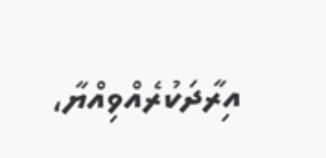އިރާދަކުރެއްވިއްޔާ،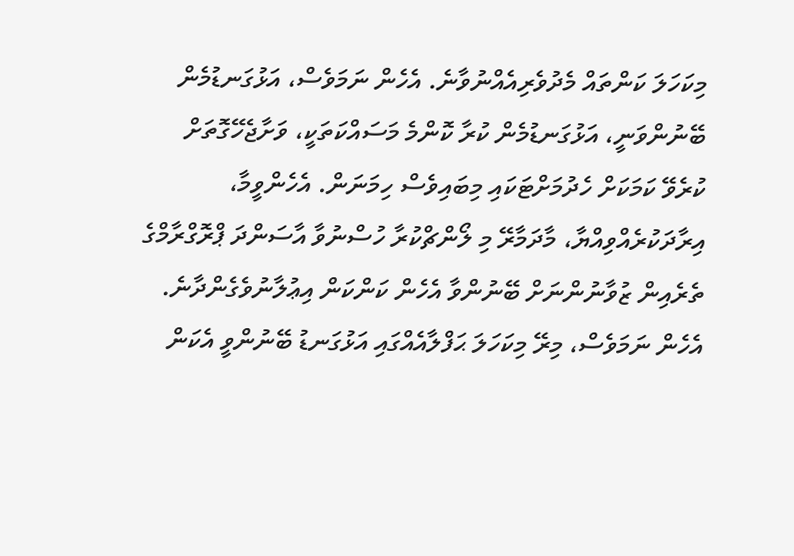މިކަހަލަ ކަންތައް މެދުވެރިއެއްނުވާނެ. އެހެން ނަމަވެސް، އަޅުގަނޑުމެން ބޭނުންވަނީ، އަޅުގަނޑުމެން ކުރާ ކޮންމެ މަސައްކަތަކީ، ވަށާޖެހޭގޮތަށް ކުރެވޭ ކަމަކަށް ހެދުމަށްޓަކައި މިބައިވެސް ހިމަނަން. އެހެންވީމާ، އިރާދަކުރެއްވިއްޔާ، މާދަމާރޭ މި ލޯންޗްކުރާ ހުސްނުވާ އާސަންދަ ޕްރޮގްރާމްގެ ތެރެއިން ޒުވާނުންނަށް ބޭނުންވާ އެހެން ކަންކަން އިޢުލާނުވެގެންދާނެ. އެހެން ނަމަވެސް، މިރޭ މިކަހަލަ ޙަފްލާއެއްގައި އަޅުގަނޑު ބޭނުންވީ އެކަން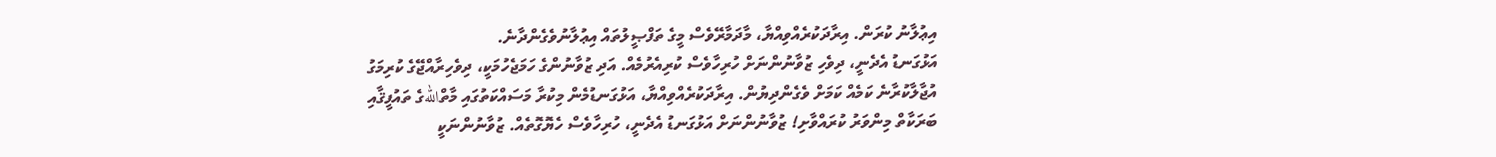އިޢުލާނު ކުރަން. އިރާދަކުރެއްވިއްޔާ، މާދަމާރޭވެސް މީގެ ތަފްޞީލުތައް އިޢުލާނުވެގެންދާނެ.
އަޅުގަނޑު އެދެނީ، ދިވެހި ޒުވާނުންނަށް ހުރިހާވެސް ކުރިއެރުމެއް. އަދި ޒުވާނުންގެ ހަމަޖެހުމަކީ، ދިވެހިރާއްޖޭގެ ކުރިމަގު އުޖާލާކުރާނެ ކަމެއް ކަމަށް ވެގެންދިޔުން. އިރާދަކުރެއްވިއްޔާ، އަޅުގަނޑުމެން މިކުރާ މަސައްކަތުގައި މާތްاللهގެ ތައުފީޤާއި ބަރަކާތް މިންވަރު ކުރައްވާށި! ޒުވާނުންނަށް އަޅުގަނޑު އެދެނީ، ހުރިހާވެސް ހެޔޮގޮތެއް. ޒުވާނުންނަކީ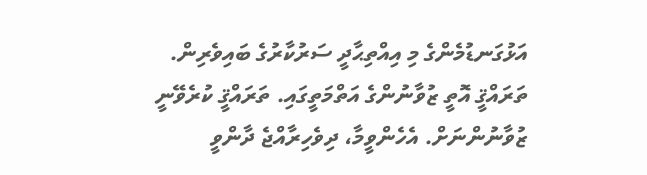އަޅުގަނޑުމެންގެ މި އިއްތިޙާދީ ސަރުކާރުގެ ބައިވެރިން. ތަރައްޤީ އޮތީ ޒުވާނުންގެ އަތްމަތީގައި. ތަރައްޤީ ކުރެވޭނީ ޒުވާނުންނަށް. އެހެންވީމާ، ދިވެހިރާއްޖެ ދާންވީ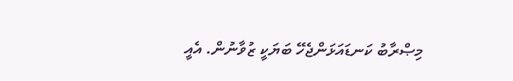މިޞްރާބު ކަނޑައަޅަންޖެހޭ ބަޔަކީ ޒުވާނުން. އެއީ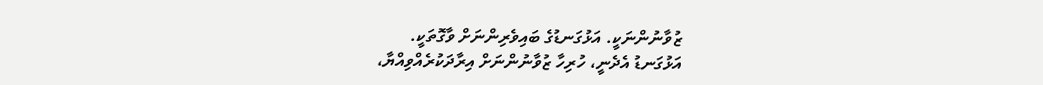ޒުވާނުންނަކީ. އަޅުގަނޑުގެ ބައިވެރިންނަށް ވާގޮތަކީ.
އަޅުގަނޑު އެދެނީ، ހުރިހާ ޒުވާނުންނަށް އިރާދަކުރެއްވިއްޔާ،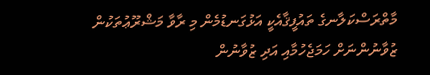މާތްރަސްކަލާނގެ ތައުފީޤާއެކީ އަޅުގަނޑުމެން މި ރާވާ މަޝްރޫޢުތަކުން ޒުވާނުންނަށް ހަމަޖެހުމާއި އަދި ޒުވާނުން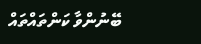ބޭނުންވާ ކަންތައްތައް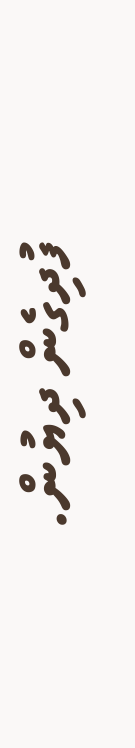ފުދިގެން ދިޔުން.